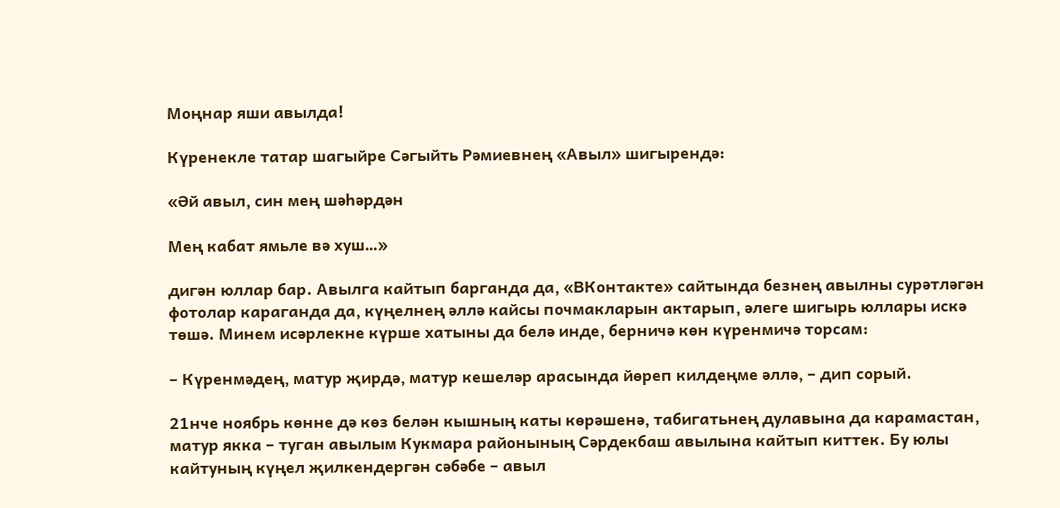Моңнар яши авылда!

Күренекле татар шагыйре Сәгыйть Рәмиевнең «Авыл» шигырендә:

«Әй авыл, син мең шәһәрдән

Мең кабат ямьле вә хуш…»

дигән юллар бар. Авылга кайтып барганда да, «ВКонтакте» сайтында безнең авылны сурәтләгән фотолар караганда да, күңелнең әллә кайсы почмакларын актарып, әлеге шигырь юллары искә төшә. Минем исәрлекне күрше хатыны да белә инде, берничә көн күренмичә торсам:

– Күренмәдең, матур җирдә, матур кешеләр арасында йөреп килдеңме әллә, – дип сорый.

21нче ноябрь көнне дә көз белән кышның каты көрәшенә, табигатьнең дулавына да карамастан, матур якка – туган авылым Кукмара районының Сәрдекбаш авылына кайтып киттек. Бу юлы кайтуның күңел җилкендергән сәбәбе – авыл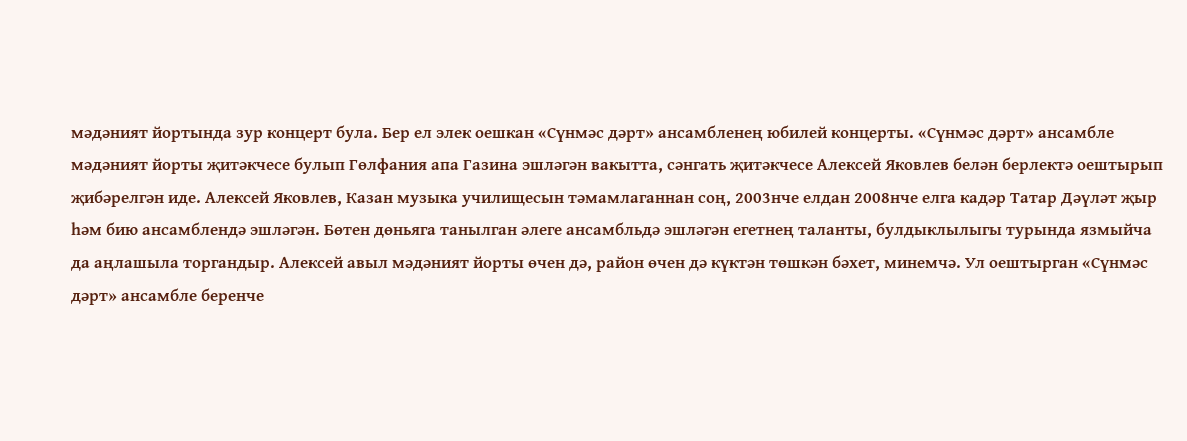мәдәният йортында зур концерт була. Бер ел элек оешкан «Сүнмәс дәрт» ансамбленең юбилей концерты. «Сүнмәс дәрт» ансамбле мәдәният йорты җитәкчесе булып Гөлфания апа Газина эшләгән вакытта, сәнгать җитәкчесе Алексей Яковлев белән берлектә оештырып җибәрелгән иде. Алексей Яковлев, Казан музыка училищесын тәмамлаганнан соң, 2003нче елдан 2008нче елга кадәр Татар Дәүләт җыр һәм бию ансамблендә эшләгән. Бөтен дөньяга танылган әлеге ансамбльдә эшләгән егетнең таланты, булдыклылыгы турында язмыйча да аңлашыла торгандыр. Алексей авыл мәдәният йорты өчен дә, район өчен дә күктән төшкән бәхет, минемчә. Ул оештырган «Сүнмәс дәрт» ансамбле беренче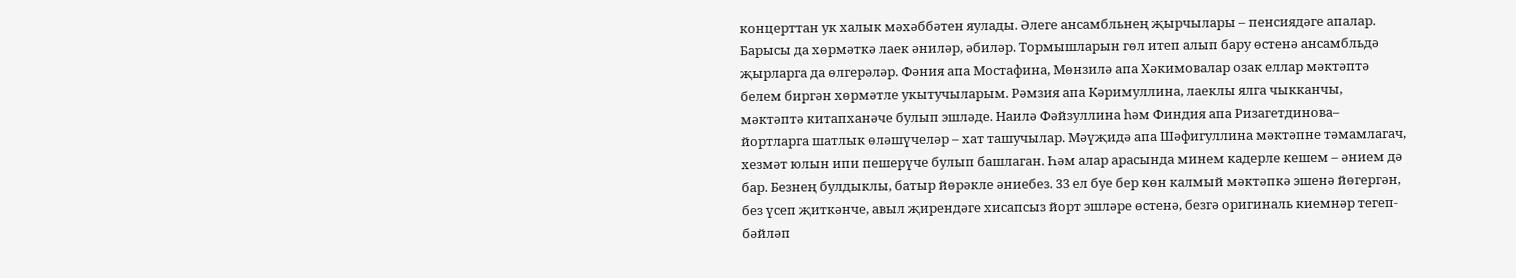концерттан ук халык мәхәббәтен яулады. Әлеге ансамбльнең җырчылары – пенсиядәге апалар. Барысы да хөрмәткә лаек әниләр, әбиләр. Тормышларын гөл итеп алып бару өстенә ансамбльдә җырларга да өлгерәләр. Фәния апа Мостафина, Мөнзилә апа Хәкимовалар озак еллар мәктәптә белем биргән хөрмәтле укытучыларым. Рәмзия апа Кәримуллина, лаеклы ялга чыкканчы, мәктәптә китапханәче булып эшләде. Наилә Фәйзуллина һәм Финдия апа Ризагетдинова– йортларга шатлык өләшүчеләр – хат ташучылар. Мәүҗидә апа Шәфигуллина мәктәпне тәмамлагач, хезмәт юлын ипи пешерүче булып башлаган. Һәм алар арасында минем кадерле кешем – әнием дә бар. Безнең булдыклы, батыр йөрәкле әниебез. 33 ел буе бер көн калмый мәктәпкә эшенә йөгергән, без үсеп җиткәнче, авыл җирендәге хисапсыз йорт эшләре өстенә, безгә оригиналь киемнәр тегеп-бәйләп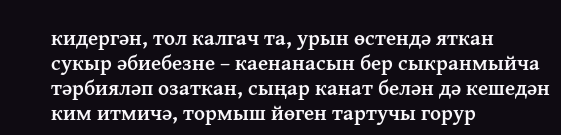кидергән, тол калгач та, урын өстендә яткан сукыр әбиебезне – каенанасын бер сыкранмыйча тәрбияләп озаткан, сыңар канат белән дә кешедән ким итмичә, тормыш йөген тартучы горур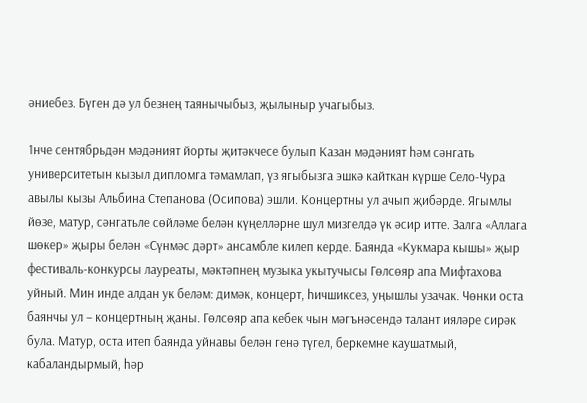әниебез. Бүген дә ул безнең таянычыбыз, җылыныр учагыбыз.

1нче сентябрьдән мәдәният йорты җитәкчесе булып Казан мәдәният һәм сәнгать университетын кызыл дипломга тәмамлап, үз ягыбызга эшкә кайткан күрше Село-Чура авылы кызы Альбина Степанова (Осипова) эшли. Концертны ул ачып җибәрде. Ягымлы йөзе, матур, сәнгатьле сөйләме белән күңелләрне шул мизгелдә үк әсир итте. Залга «Аллага шөкер» җыры белән «Сүнмәс дәрт» ансамбле килеп керде. Баянда «Кукмара кышы» җыр фестиваль-конкурсы лауреаты, мәктәпнең музыка укытучысы Гөлсөяр апа Мифтахова уйный. Мин инде алдан ук беләм: димәк, концерт, һичшиксез, уңышлы узачак. Чөнки оста баянчы ул – концертның җаны. Гөлсөяр апа кебек чын мәгънәсендә талант ияләре сирәк була. Матур, оста итеп баянда уйнавы белән генә түгел, беркемне каушатмый, кабаландырмый, һәр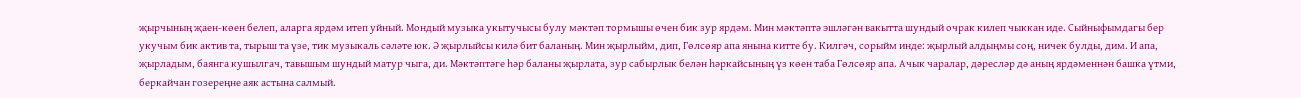җырчының җаен-көен белеп, аларга ярдәм итеп уйный. Мондый музыка укытучысы булу мәктәп тормышы өчен бик зур ярдәм. Мин мәктәптә эшләгән вакытта шундый очрак килеп чыккан иде. Сыйныфымдагы бер укучым бик актив та, тырыш та үзе, тик музыкаль сәләте юк. Ә җырлыйсы килә бит баланың. Мин җырлыйм, дип, Гөлсөяр апа янына китте бу. Килгәч, сорыйм инде: җырлый алдыңмы соң, ничек булды, дим. И апа, җырладым, баянга кушылгач, тавышым шундый матур чыга, ди. Мәктәптәге һәр баланы җырлата, зур сабырлык белән һәркайсының үз көен таба Гөлсөяр апа. Ачык чаралар, дәресләр дә аның ярдәменнән башка үтми, беркайчан гозереңне аяк астына салмый.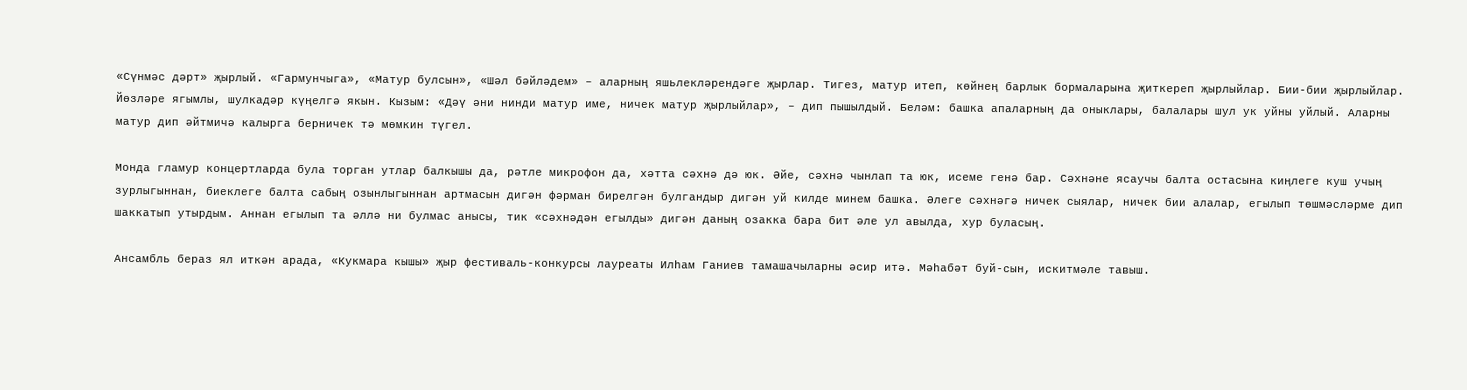«Сүнмәс дәрт» җырлый. «Гармунчыга», «Матур булсын», «Шәл бәйләдем» – аларның яшьлекләрендәге җырлар. Тигез, матур итеп, көйнең барлык бормаларына җиткереп җырлыйлар. Бии-бии җырлыйлар. Йөзләре ягымлы, шулкадәр күңелгә якын. Кызым: «Дәү әни нинди матур име, ничек матур җырлыйлар», – дип пышылдый. Беләм: башка апаларның да оныклары, балалары шул ук уйны уйлый. Аларны матур дип әйтмичә калырга берничек тә мөмкин түгел.

Монда гламур концертларда була торган утлар балкышы да, рәтле микрофон да, хәтта сәхнә дә юк. Әйе, сәхнә чынлап та юк, исеме генә бар. Сәхнәне ясаучы балта остасына киңлеге куш учың зурлыгыннан, биеклеге балта сабың озынлыгыннан артмасын дигән фәрман бирелгән булгандыр дигән уй килде минем башка. Әлеге сәхнәгә ничек сыялар, ничек бии алалар, егылып төшмәсләрме дип шаккатып утырдым. Аннан егылып та әллә ни булмас анысы, тик «сәхнәдән егылды» дигән даның озакка бара бит әле ул авылда, хур буласың.

Ансамбль бераз ял иткән арада, «Кукмара кышы» җыр фестиваль-конкурсы лауреаты Илһам Ганиев тамашачыларны әсир итә. Мәһабәт буй-сын, искитмәле тавыш.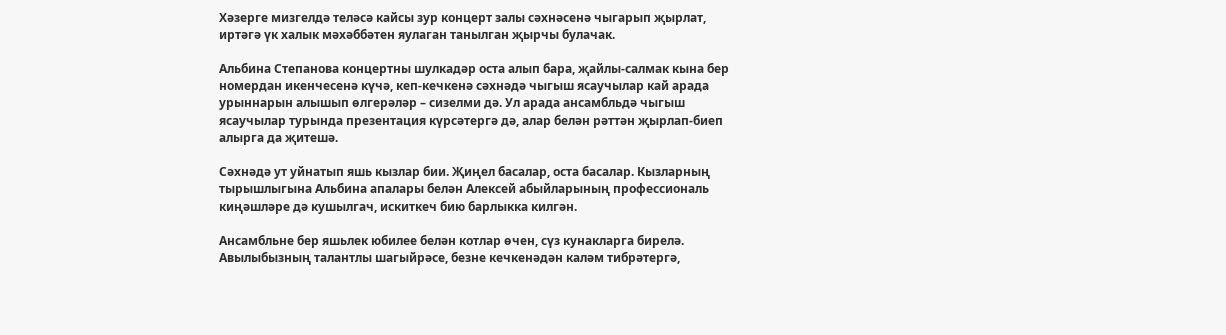Хәзерге мизгелдә теләсә кайсы зур концерт залы сәхнәсенә чыгарып җырлат, иртәгә үк халык мәхәббәтен яулаган танылган җырчы булачак.

Альбина Степанова концертны шулкадәр оста алып бара, җайлы-салмак кына бер номердан икенчесенә күчә, кеп-кечкенә сәхнәдә чыгыш ясаучылар кай арада урыннарын алышып өлгерәләр – сизелми дә. Ул арада ансамбльдә чыгыш ясаучылар турында презентация күрсәтергә дә, алар белән рәттән җырлап-биеп алырга да җитешә.

Сәхнәдә ут уйнатып яшь кызлар бии. Җиңел басалар, оста басалар. Кызларның тырышлыгына Альбина апалары белән Алексей абыйларының профессиональ киңәшләре дә кушылгач, искиткеч бию барлыкка килгән.

Ансамбльне бер яшьлек юбилее белән котлар өчен, сүз кунакларга бирелә. Авылыбызның талантлы шагыйрәсе, безне кечкенәдән каләм тибрәтергә,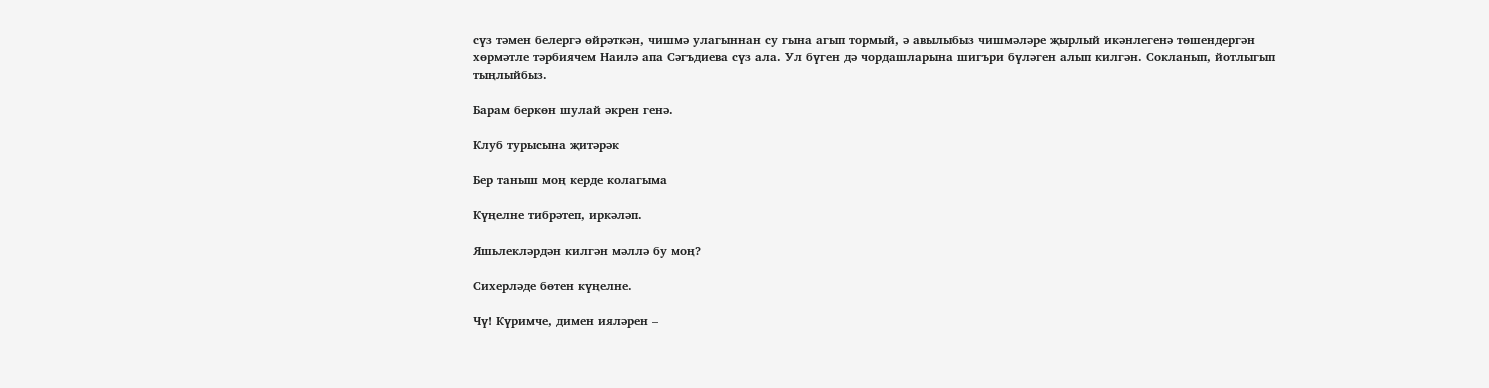сүз тәмен белергә өйрәткән, чишмә улагыннан су гына агып тормый, ә авылыбыз чишмәләре җырлый икәнлегенә төшендергән хөрмәтле тәрбиячем Наилә апа Сәгъдиева сүз ала. Ул бүген дә чордашларына шигъри бүләген алып килгән. Сокланып, йотлыгып тыңлыйбыз.

Барам беркөн шулай әкрен генә.

Клуб турысына җитәрәк

Бер таныш моң керде колагыма

Күңелне тибрәтеп, иркәләп.

Яшьлекләрдән килгән мәллә бу моң?

Сихерләде бөтен күңелне.

Чү! Күримче, димен ияләрен –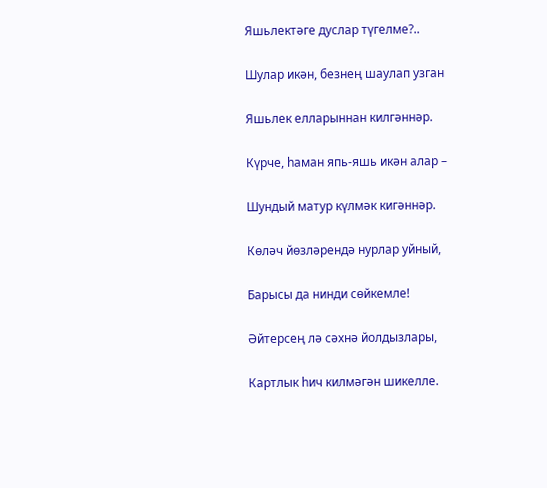Яшьлектәге дуслар түгелме?..

Шулар икән, безнең шаулап узган

Яшьлек елларыннан килгәннәр.

Күрче, һаман япь-яшь икән алар –

Шундый матур күлмәк кигәннәр.

Көләч йөзләрендә нурлар уйный,

Барысы да нинди сөйкемле!

Әйтерсең лә сәхнә йолдызлары,

Картлык һич килмәгән шикелле.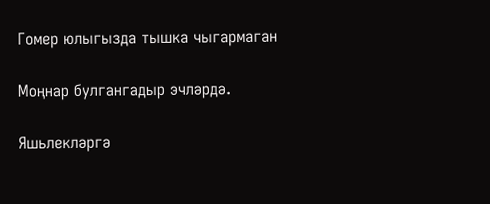Гомер юлыгызда тышка чыгармаган

Моңнар булгангадыр эчләрдә.

Яшьлекләргә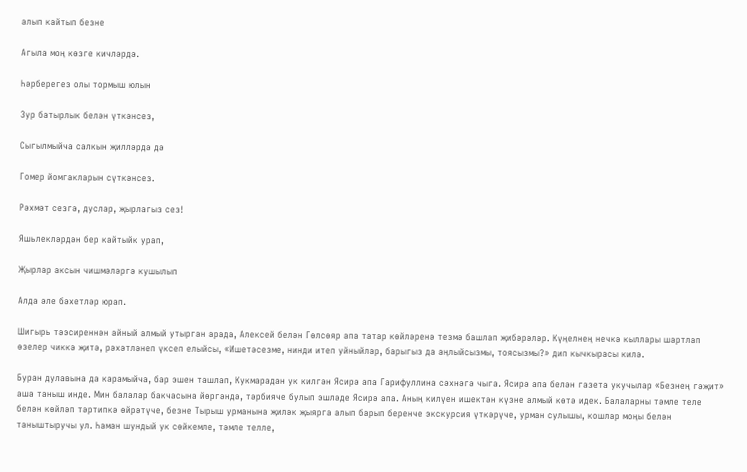алып кайтып безне

Агыла моң көзге кичләрдә.

Һәрберегез олы тормыш юлын

Зур батырлык белән үткәнсез,

Сыгылмыйча салкын җилләрдә дә

Гомер йомгакларын сүткәнсез.

Рәхмәт сезгә, дуслар, җырлагыз сез!

Яшьлекләрдән бер кайтыйк урап,

Җырлар аксын чишмәләргә кушылып

Алда әле бәхетләр юрап.

Шигырь тәэсиреннән айный алмый утырган арада, Алексей белән Гөлсөяр апа татар көйләренә тезмә башлап җибәрәләр. Күңелнең нечкә кыллары шартлап өзелер чиккә җитә, рәхәтләнеп үксеп елыйсы, «Ишетәсезме, нинди итеп уйныйлар, барыгыз да аңлыйсызмы, тоясызмы?» дип кычкырасы килә.

Буран дулавына да карамыйча, бар эшен ташлап, Кукмарадан ук килгән Ясирә апа Гарифуллина сәхнәгә чыга. Ясирә апа белән газета укучылар «Безнең гәҗит» аша таныш инде. Мин балалар бакчасына йөргәндә, тәрбияче булып эшләде Ясирә апа. Аның килүен ишектән күзне алмый көтә идек. Балаларны тәмле теле белән көйләп тәртипкә өйрәтүче, безне Тырыш урманына җиләк җыярга алып барып беренче экскурсия үткәрүче, урман сулышы, кошлар моңы белән таныштыручы ул. Һаман шундый ук сөйкемле, тәмле телле,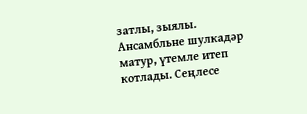затлы, зыялы. Ансамбльне шулкадәр матур, үтемле итеп котлады. Сеңлесе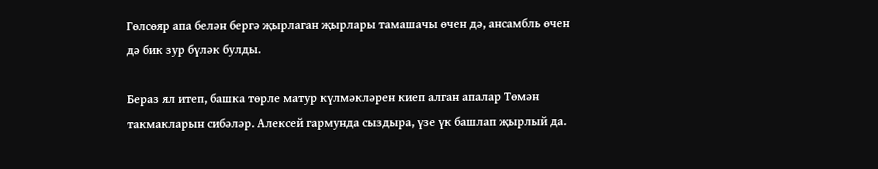Гөлсөяр апа белән бергә җырлаган җырлары тамашачы өчен дә, ансамбль өчен дә бик зур бүләк булды.

Бераз ял итеп, башка төрле матур күлмәкләрен киеп алган апалар Төмән такмакларын сибәләр. Алексей гармунда сыздыра, үзе үк башлап җырлый да.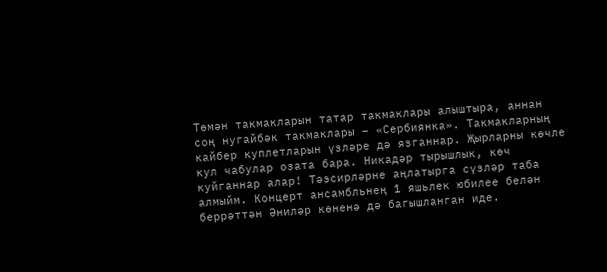Төмән такмакларын татар такмаклары алыштыра, аннан соң нугайбәк такмаклары – «Сербиянка». Такмакларның кайбер куплетларын үзләре дә язганнар. Җырларны көчле кул чабулар озата бара. Никадәр тырышлык, көч куйганнар алар! Тәэсирләрне аңлатырга сүзләр таба алмыйм. Концерт ансамбльнең 1 яшьлек юбилее белән беррәттән Әниләр көненә дә багышланган иде.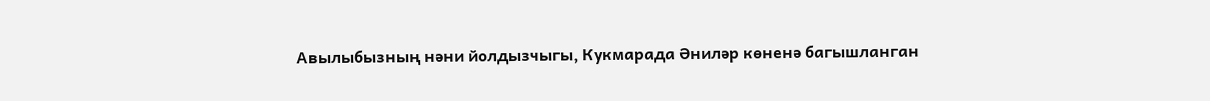Авылыбызның нәни йолдызчыгы, Кукмарада Әниләр көненә багышланган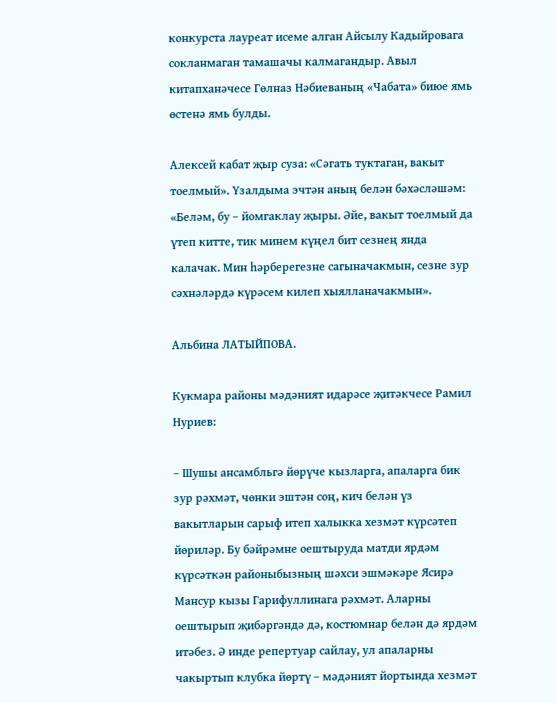конкурста лауреат исеме алган Айсылу Кадыйровага сокланмаган тамашачы калмагандыр. Авыл китапханәчесе Гөлназ Нәбиеваның «Чабата» биюе ямь өстенә ямь булды.

Алексей кабат җыр суза: «Сәгать туктаган, вакыт тоелмый». Үзалдыма эчтән аның белән бәхәсләшәм: «Беләм, бу – йомгаклау җыры. Әйе, вакыт тоелмый да үтеп китте, тик минем күңел бит сезнең янда калачак. Мин һәрберегезне сагыначакмын, сезне зур сәхнәләрдә күрәсем килеп хыялланачакмын».

Альбина ЛАТЫЙПОВА.

Кукмара районы мәдәният идарәсе җитәкчесе Рамил Нуриев:

– Шушы ансамбльгә йөрүче кызларга, апаларга бик зур рәхмәт, чөнки эштән соң, кич белән үз вакытларын сарыф итеп халыкка хезмәт күрсәтеп йөриләр. Бу бәйрәмне оештыруда матди ярдәм күрсәткән районыбызның шәхси эшмәкәре Ясирә Мансур кызы Гарифуллинага рәхмәт. Аларны оештырып җибәргәндә дә, костюмнар белән дә ярдәм итәбез. Ә инде репертуар сайлау, ул апаларны чакыртып клубка йөртү – мәдәният йортында хезмәт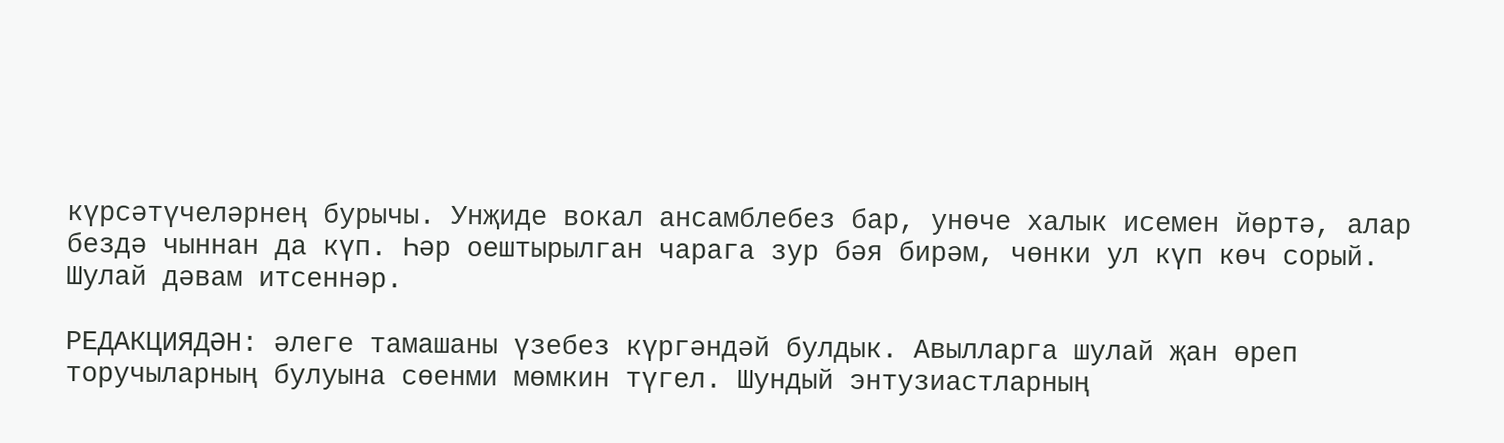күрсәтүчеләрнең бурычы. Унҗиде вокал ансамблебез бар, унөче халык исемен йөртә, алар бездә чыннан да күп. Һәр оештырылган чарага зур бәя бирәм, чөнки ул күп көч сорый. Шулай дәвам итсеннәр.

РЕДАКЦИЯДӘН: әлеге тамашаны үзебез күргәндәй булдык. Авылларга шулай җан өреп торучыларның булуына сөенми мөмкин түгел. Шундый энтузиастларның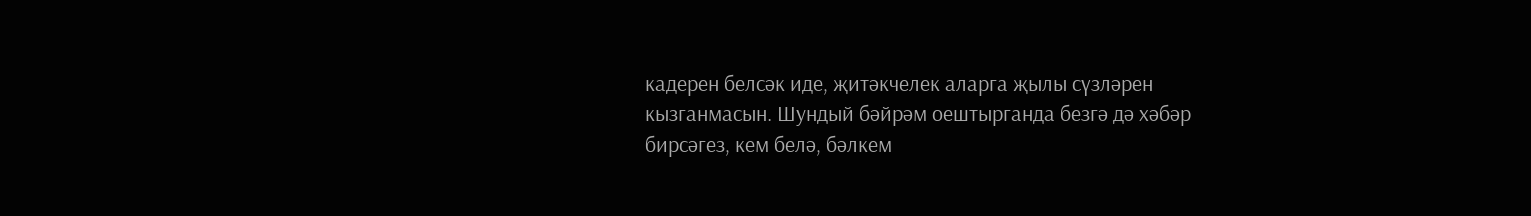кадерен белсәк иде, җитәкчелек аларга җылы сүзләрен кызганмасын. Шундый бәйрәм оештырганда безгә дә хәбәр бирсәгез, кем белә, бәлкем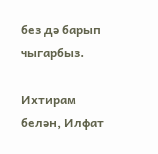без дә барып чыгарбыз.

Ихтирам белән, Илфат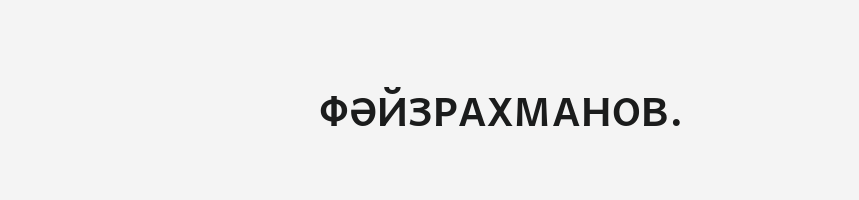ФӘЙЗРАХМАНОВ.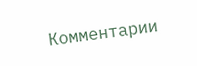Комментарии